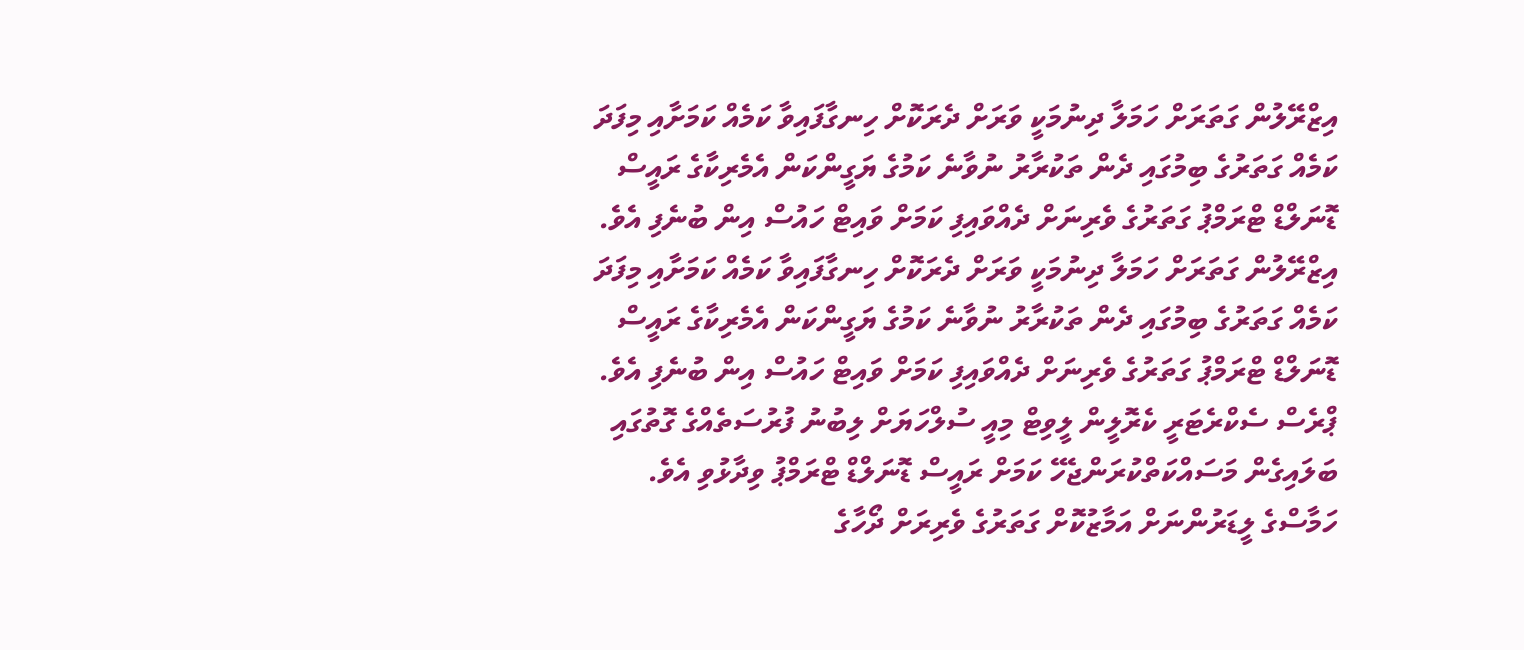އިޒްރޭލުން ގަތަރަށް ހަމަލާ ދިނުމަކީ ވަރަށް ދެރަކޮށް ހިނގާފައިވާ ކަމެއް ކަމަށާއި މިފަދަ ކަމެއް ގަތަރުގެ ބިމުގައި ދެން ތަކުރާރު ނުވާނެ ކަމުގެ ޔަގީންކަން އެމެރިކާގެ ރައީސް ޑޮނަލްޑް ޓްރަމްޕު ގަތަރުގެ ވެރިނަށް ދެއްވައިފި ކަމަށް ވައިޓް ހައުސް އިން ބުނެފި އެވެ.
އިޒްރޭލުން ގަތަރަށް ހަމަލާ ދިނުމަކީ ވަރަށް ދެރަކޮށް ހިނގާފައިވާ ކަމެއް ކަމަށާއި މިފަދަ ކަމެއް ގަތަރުގެ ބިމުގައި ދެން ތަކުރާރު ނުވާނެ ކަމުގެ ޔަގީންކަން އެމެރިކާގެ ރައީސް ޑޮނަލްޑް ޓްރަމްޕު ގަތަރުގެ ވެރިނަށް ދެއްވައިފި ކަމަށް ވައިޓް ހައުސް އިން ބުނެފި އެވެ.
ޕްރެސް ސެކްރެޓަރީ ކެރޮލީން ލީވިޓް މިއީ ސުލްހަޔަށް ލިބުނު ފުރުސަތެއްގެ ގޮތުގައި ބަލައިގެން މަސައްކަތްކުރަންޖެހޭ ކަމަށް ރައީސް ޑޮނަލްޑް ޓްރަމްޕު ވިދާޅުވި އެވެ.
ހަމާސްގެ ލީޑަރުންނަށް އަމާޒުކޮށް ގަތަރުގެ ވެރިރަށް ދޯހާގެ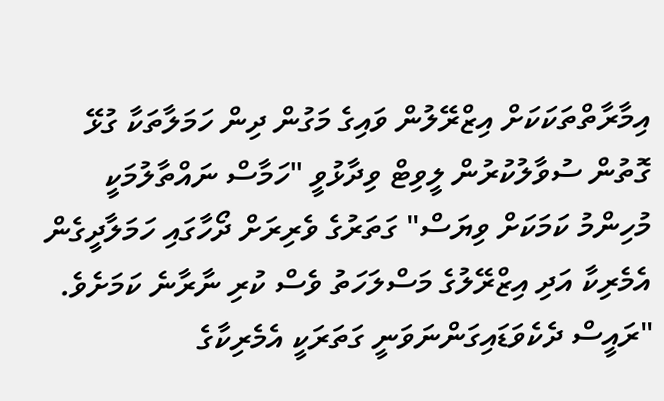އިމާރާތްތަކަކަށް އިޒްރޭލުން ވައިގެ މަގުން ދިން ހަމަލާތަކާ ގުޅޭ ގޮތުން ސުވާލުކުރުން ލީވިޓް ވިދާޅުވީ "ހަމާސް ނައްތާލުމަކީ މުހިންމު ކަމަކަށް ވިޔަސް" ގަތަރުގެ ވެރިރަށް ދޯހާގައި ހަމަލާދީގެން އެމެރިކާ އަދި އިޒްރޭލުގެ މަސްލަހަތު ވެސް ކުރި ނާރާނެ ކަމަށެވެ.
"ރައީސް ދެކެވަޑައިގަންނަވަނީ ގަތަރަކީ އެމެރިކާގެ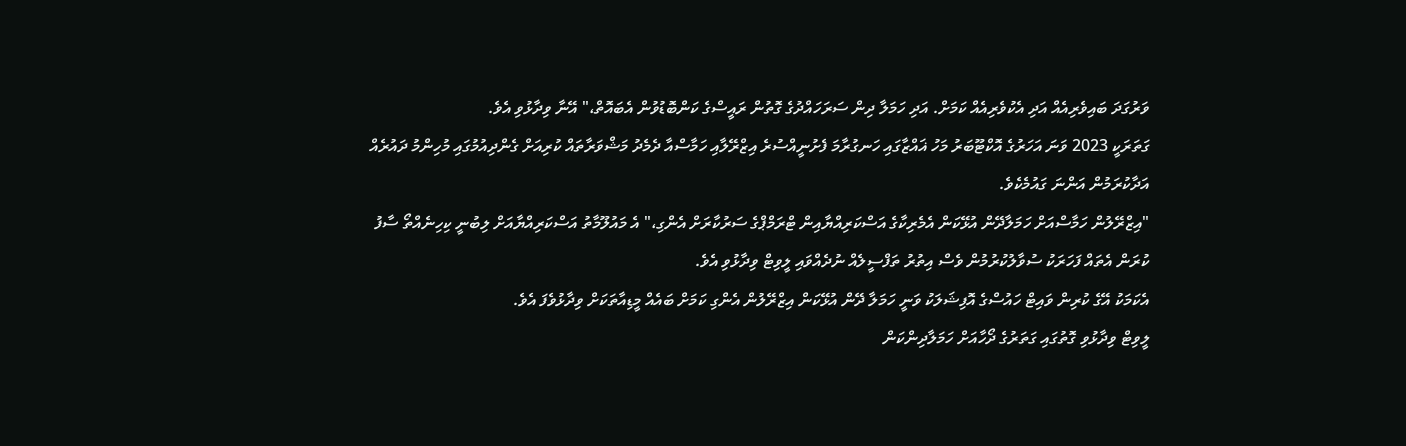ވަރުގަދަ ބައިވެރިއެއް އަދި އެކުވެރިއެއް ކަމަށް. އަދި ހަމަލާ ދިން ސަރަހައްދުގެ ގޮތުން ރައީސްގެ ކަންބޮޑުވުން އެބައޮތް،" އޭނާ ވިދާޅުވި އެވެ.
ގަތަރަކީ 2023 ވަނަ އަހަރުގެ އޮކްޓޫބަރު މަހު ޣައްޒާގައި ހަނގުރާމަ ފެށުނީއްސުރެ އިޒްރޭލާއި ހަމާސްއާ ދެމެދު މަޝްވަރާތައް ކުރިއަށް ގެންދިއުމުގައި މުހިންމު ދައުރެއް އަދާކުރަމުން އަންނަ ގައުމެކެވެ.
"އިޒްރޭލުން ހަމާސްއަށް ހަމަލާދޭން އުޅޭކަން އެމެރިކާގެ އަސްކަރިއްޔާއިން ޓްރަމްޕްގެ ސަރުކާރަށް އެންގި،" އެ މައުލޫމާތު އަސްކަރިއްޔާއަށް ލިބުނީ ކިހިނެއްތޯ ސާފު ކުރަން އެތައް ފަހަރަކު ސުވާލުކުރުމުން ވެސް އިތުރު ތަފްސީލެއް ނުދެއްވައި ލީވިޓް ވިދާޅުވި އެވެ.
އެކަމަކު އޭގެ ކުރިން ވައިޓް ހައުސްގެ އޮފިޝަލަކު ވަނީ ހަމަލާ ދޭން އުޅޭކަން އިޒްރޭލުން އެންގި ކަމަށް ބައެއް މީޑިއާތަކަށް ވިދާޅުވެފަ އެވެ.
ލީވިޓް ވިދާޅުވި ގޮތުގައި ގަތަރުގެ ދޯހާއަށް ހަމަލާދިންކަން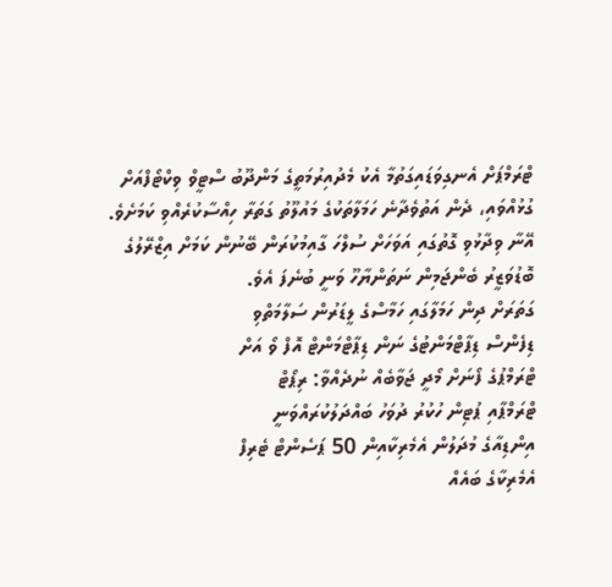ޓްރަމްޕަށް އެނގިވަޑައިގަތުމާ އެކު މެދުއިރުމަތީގެ މަންދޫބު ސްޓީވް ވިކްޓޯފްއަށް ގުޅުއްވައި، ދެން އަތުވެދާނެ ހަމަލާތަކުގެ މައުލޫތު ގަތަރާ ހިއްސާކުރެއްވި ކަމަށެވެ. އޭނާ ވިދާޅުވި ގޮތުގައި އަވަހަށް ސުލްހަ ގާއިމުކުރަން ބޭނުން ކަމަށް އިޒްރޭލުގެ ބޮޑުވަޒީރު ބެންޖަމިން ނަތަންޔާހޫ ވަނީ ބުނެފަ އެވެ.
ގަތަރަށް ދިން ހަމަލާގައި ހަމާސްގެ ލީޑަރުން ސަލާމަތްވި
ޑިފެންސް ޑިޕާޓްމަންޓުގެ ނަން ޑިޕާޓްމަންޓް އޮފް ވޯ އަށް
ޓްރަމްޕުގެ ފޯނަށް މޯދީ ޖަވާބެއް ނުދެއްވާ: ރިޕޯޓް
ޓްރަމްޕާއި ޕުޓިން ހުކުރު ދުވަހު ބައްދަލުކުރައްވަނީ
އިންޑިއާގެ މުދަލުން އެމެރިކާއިން 50 ޕަސެންޓް ޓެރިފް
އެމެރިކާގެ ބައެއް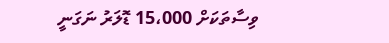ވިސާތަކަށް 15،000 ޑޮލަރު ނަގަނީ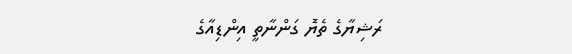ރަޝިޔާގެ ތެޔޮ ގަންނާތީ އިންޑިއާގެ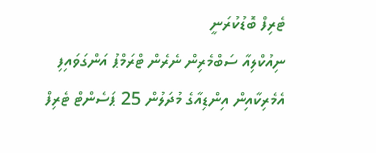ޓެރިފް ބޮޑުކުރަނީ
ނިއުކްލިއާ ސަބްމެރިން ނެރެން ޓްރަމްޕު އަންގަވައިފި
އެމެރިކާއިން އިންޑިއާގެ މުދަލުން 25 ޕަސެންޓް ޓެރިފް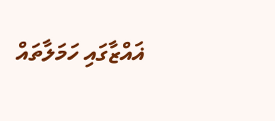ޣައްޒާގައި ހަމަލާތައް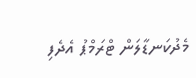މެދުކަނޑާލަން ޓްރަމްޕު އެދެފި